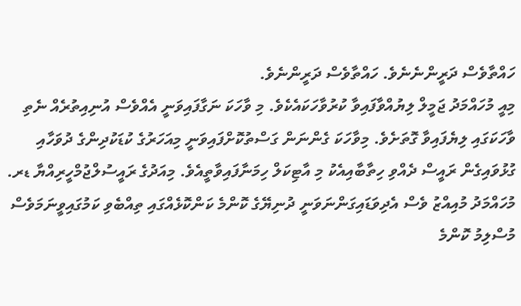ހައްތާވެސް ދަރީންނެނެވެ. ހައްތާވެސް ދަރީންނެވެ.
މިއީ މުހައްމަދު ޖަމީލް ލިޔުއްވާފައިވާ ކުރުވާހަކައެކެވެ. މި ވާހަކަ ނަގާފައިވަނީ އެއްވެސް އުނިއިތުރެއް ނެތި ވާހަކަގައި ލިޔެފައިވާ ގޮތަށެވެ. މިވާހަކަ ގެންނަން ގަސްތުކޮށްފައިވަނީ މިއަހަރުގެ ކުޑަކުދިންގެ ދުވަހާއި ގުޅުވައިގެން ރައީސް ދެއްވި ހިތާބާއިއެކު މި އާޓިކަލް ހިމަނާފައިވާތީއެވެ. މިއަދުގެ ރައީސުލްޖުމްހީރިއްޔާ ޑރ. މުހައްމަދު މުއިއްޒު ވެސް އެދިވަޑައިގަންނަވަނީ ދުނިޔޭގެ ކޮންމެ ކަންކޮޅެއްގައި ތިއްބެވި ކަމުގައިވީނަމަވެސް މުސްލިމު ކޮންމެ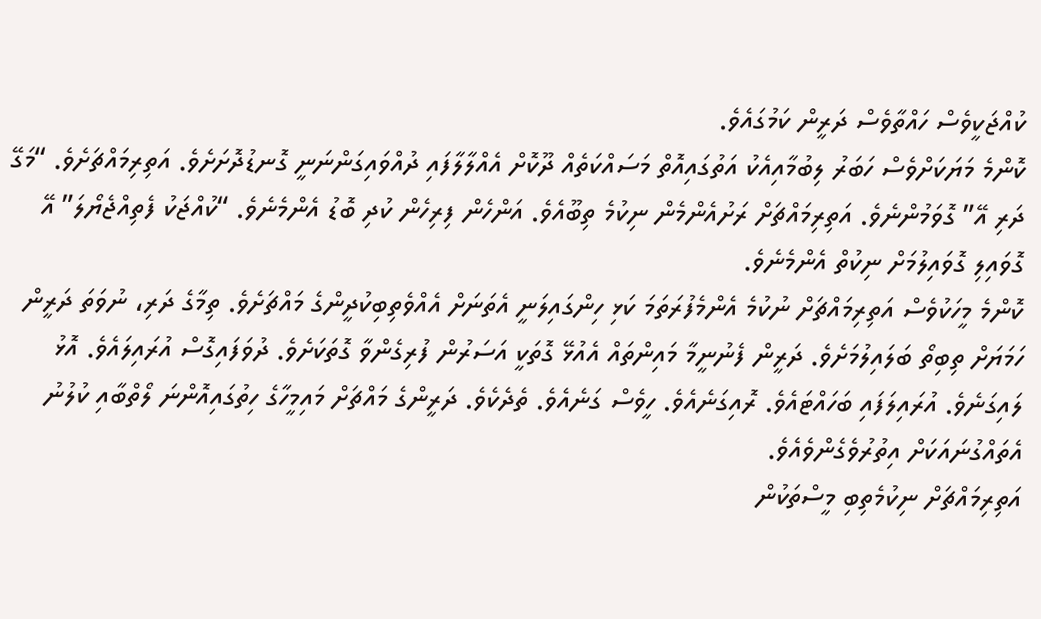ކުއްޖަކީވެސް ހައްތާވެސް ދަރީން ކަމުގައެވެ.
ކޮންމެ މަޔަކަށްވެސް ހަބަރު ލިބުމާއިއެކު އަތުގައިއޮތް މަސައްކަތެއް ދޫކޮށް އެއްލާލާފައި ދުއްވައިގަންނަނީ ގޮނޑުދޮށަށެވެ. އަތިރިމައްޗަށެވެ. “މަގޭ ދަރި އޭ” ގޮވަމުންނެވެ. އަތިރިމައްޗަށް ރަށުއެންމެން ނިކުމެ ތިބޫއެވެ. އަންހެން ފިރިހެން ކުދި ބޮޑު އެންމެނެވެ. “ކުއްޖަކު ފެތިއްޖެޔޯލަ” އޭ ގޮވައިލި ގޮވައިލުމަށް ނިކުތް އެންމެނެވެ.
ކޮންމެ މީހަކުވެސް އަތިރިމައްޗަށް ނުކުމެ އެންމެފުރަތަމަ ކަޅި ހިންގައިލަނީ އެތަނަށް އެއްވެތިބިކުދީންގެ މައްޗަށެވެ. ތިމާގެ ދަރި، ނުވަތަ ދަރީން ހަމަޔަށް ތިބިތޯ ބަލައިލުމަށެވެ. ދަރީން ފެނުނީމާ މައިންތައް އެއުޅޭ ގޮތަކީ އަސަރުން ފުރިގެންވާ ގޮތަކަށެވެ. ދުވަފައިގޮސް އުރައިލައެވެ. އޮޅު ލައިގަނެވެ. އުރައިލަފައި ބަހައްޓައެވެ. ރޮއިގަނެއެވެ. ހީވެސް ގަނެއެވެ. ތެދެކެވެ. ދަރީންގެ މައްޗަށް މައިމީހާގެ ހިތުގައިއޮންނަ ލޯތްބާއި ކުލުނު އެތައްގުނައަކަށް އިތުރުވެގެންވެއެވެ.
އަތިރިމައްޗަށް ނިކުމެތިބި މީސްތަކުން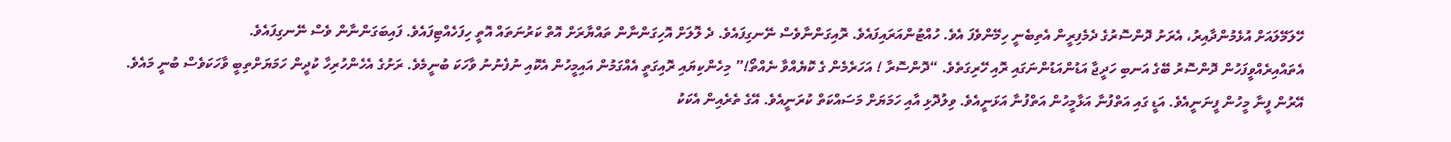ހޭލަމޭލައަށް އުޅެމުންދާއިރު، އެރަށު ދޮންސޮރުގެ ދެމެފިރީން އެތިބެނީ ހިމޭންވެފަ އެވެ. ހުއްޓުންއަރައިފައެވެ. ރޮއިގަންނާވެސް ނޭނގިފައެވެ. ދެ ލޮލަށް އޮހިގަންނާން ތައްޔާރަށް އޮތް ކަރުނަތައް އޮތީ ހިފަހެއްޓިފައެވެ. ފައިބަގަންނާން ވެސް ނޭނގިފައެވެ.
އެތައްއިރެއްވީފަހުން ދޮންސޮރު ބޭގެ އަނބި ހަދީޖާ އަޑުންއަޑުންނަގައި ރޮއި ހޭރިގަތެވެ. “ދޮންސޮރާ ! އަހަރެމެން ގެ ކޮޔެއްވާ ނެއްތޯ!” މިހެންކިޔައި ރޮއިގަތީ އެއްގަމުން އައިމީހުން އެކޮއި ނުފެނުނު ވާހަކަ ބުނީމެވެ. ރަށުގެ އެހެންހުރިހާ ކުދީން ހަމަޔަށްތިބީ ވާހަކަވެސް ބުނީ މައެވެ. އޭރުން ފީނާ މީހުން ފީނަނީއެވެ. އަޑީ ގައި އަތްފުނާ އަޅާމީހުން އަތްފުނާ އަޅަނީއެވެ. ވިލުދޮޅި އާއި ހަމަޔަށް މަސައްކަތް ކުރަނީއެވެ. އޭގެ ތެރެއިން އެކަކު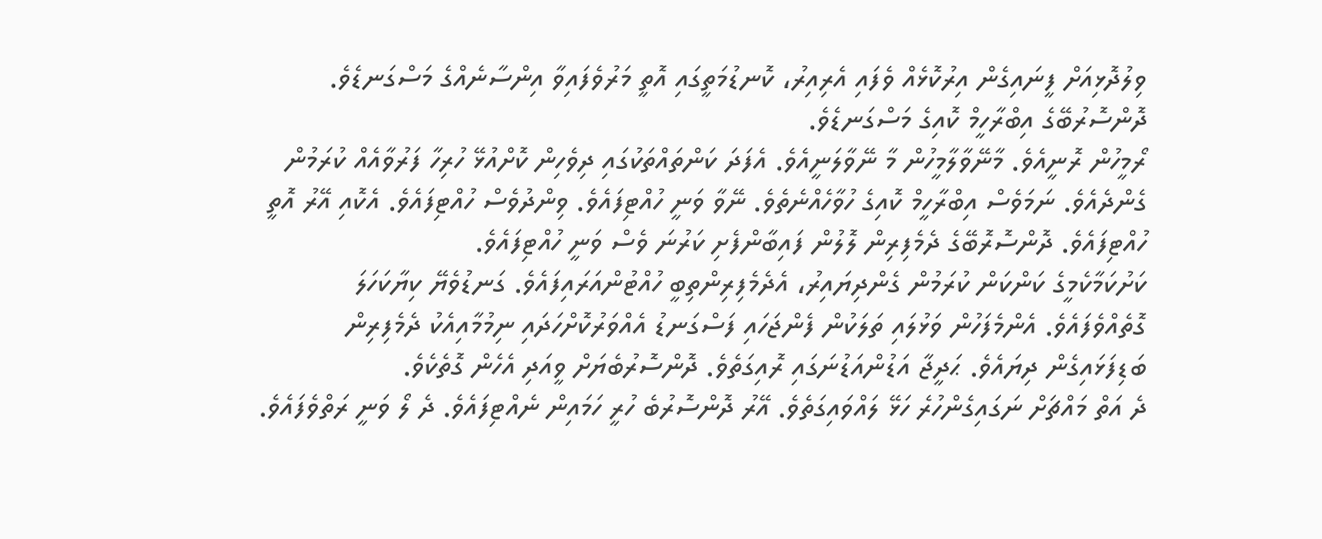ވިލުދޮޅިއަށް ފީނައިގެން އިރުކޮޅެއް ވެފައި އެރިއިރު، ކޮނޑުމަތީގައި އޮތީ މަރުވެފައިވާ އިންސާނެއްގެ މަސްގަނޑެވެ. ދޮންސޮރުބޭގެ އިބްރާހީމް ކޮއިގެ މަސްގަނޑެވެ.
ރޯމީހުން ރޮނީއެވެ. މާނޭވާލާމީހުން މާ ނޭވާލަނީއެވެ. އެފަދަ ކަންތައްތަކުގައި ދިވެހިން ކޮށްއުޅޭ ހުރިހާ ފަރުވާއެއް ކުރަމުން ގެންދެއެވެ. ނަމަވެސް އިބްރާހީމް ކޮއިގެ ހުވާހެއްނެތެވެ. ނޭވާ ވަނީ ހުއްޓިފައެވެ. ވިންދުވެސް ހުއްޓިފައެވެ. އެކޮއި އޭރު އޮތީ ހުއްޓިފައެވެ. ދޮންސޮރޮބޭގެ ދެމެފިރިން ލޮލުން ފައިބާންފެށި ކަރުނަ ވެސް ވަނީ ހުއްޓިފައެވެ.
ކަށުކަމާކެމީގެ ކަންކަން ކުރަމުން ގެންދިޔައިރު، އެދެމެފިރިންތިބީ ހުއްޓުންއަރައިފައެވެ. ގަނޑުވެޔޭ ކިޔާކަހަލަ ގޮތެއްވެފައެވެ. އެންމެފަހުން ވަޅުލައި ތަލަކުން ފެންޖަހައި ފަސްގަނޑު އެއްވަރުކޮށްހަދައި ނިމުމާއިއެކު ދެމެފިރިން ބަޑިފަޅައިގެން ދިޔައެވެ. ޙަދީޖާ އަޑުންއަޑުނަގައި ރޮއިގަތެވެ. ދޮންސޮރުބެޔަށް ވީއަދި އެހެން ގޮތެކެވެ.
ދެ އަތް މައްޗަށް ނަގައިގެންހުރެ ހަޅޭ ލައްވައިގަތެވެ. އޭރު ދޮންސޮރުބެ ހުރީ ހަމައިން ނެއްޓިފައެވެ. ދެ ލޯ ވަނީ ރަތްވެފައެވެ.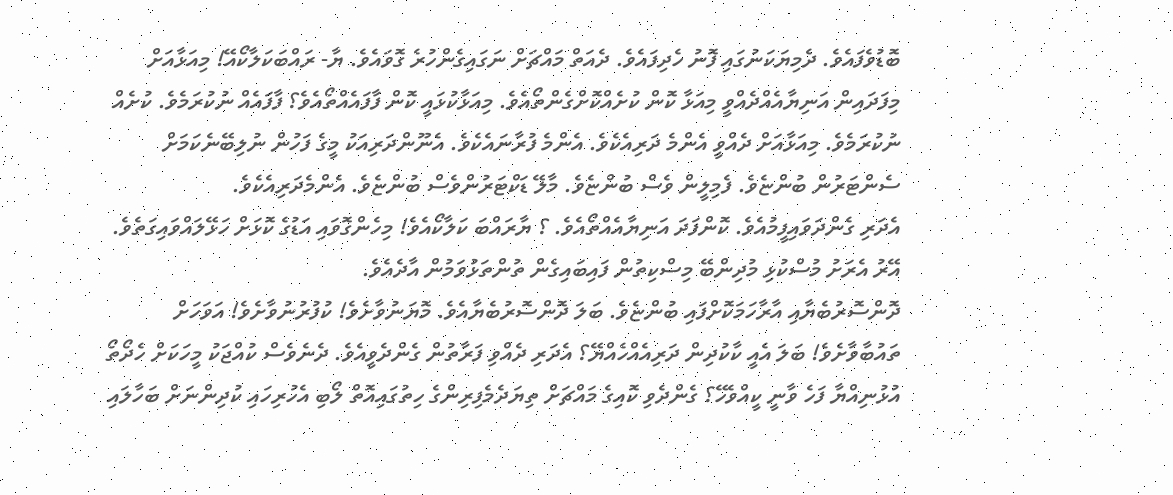ބޮޑުވެފައެވެ. ދެމިޔަކަނުގައި ފޮނު ހެދިފައެވެ. ދެއަތް މައްޗަށް ނަގައިގެންހުރެ ގޮވައެވެ. ޔާ- ރައްބަކަލާކޯއޭ! މިއަޅާއަށް މިފަދައިން އަނިޔާއެއްދެއްވީ މިއަޅާ ކޮން ކުށެއްކޮށްގެންތޯއެވެ. މިއަޅާކުޅައީ ކޮން ފާފައެއްތޯއެވެ؟ ފާފައެއް ނުކުރަމެވެ. ކުށެއް ނުކުރަމެވެ. މިއަޅާއަށް ދެއްވީ އެންމެ ދަރިއެކެވެ. އެންމެ ފުރާނައެކެވެ. އެނޫންދަރިއަކު މީގެ ފަހުން ނުލިބޭނެކަމަށް ސެންޓަރުން ބުންޏެވެ. ފެމިލީން ވެސް ބުންޏެވެ. މާލޭ ޑަކްޓަރުންވެސް ބުންޏެވެ. އެންމެދަރިއެކެވެ.
އެދަރި ގެންދަވައިފީމުއެވެ. ކޮންފަދަ އަނިޔާއެއްތޯއެވެ. ؟ ޔާރައްބަ ކަލާކޯއެވެ! މިހެންގޮވައި އަޑުގެ ކޮޅަށް ހަޅޭލައްވައިގަތެވެ. އޭރު އެރަށު މުސްކުޅި މުދިންބޭ މިސްކިތުން ފައިބައިގެން ތުންތަޅުވަމުން އާދެއެވެ.
ދޮންސޮރުބެޔާއި އާރާހަމަކޮށްފައި ބުންޏެވެ. ބަލަ ދޮންސޮރުބެޔާއެވެ. މޮޔަނުވާށެވެ! ކުފުރުނުވާށެވެ! އަވަހަށް ތައުބާވާށެވެ! ބަލަ އެއީ ކާކުދިން ދަރިއެއްހެއްޔޭ؟ އެދަރި ދެއްވި ފަރާތުން ގެންދެވީއެވެ. ދެނެވެސް ކުއްޖަކު މީހަކަށް ހެދޯތޯ އުޅުނިއްޔާ ފަހެ ވާނީ ކީއްވެހޭ؟ ގެންދެވި ކޮއިގެ މައްޗަށް ތިޔަދެމެފިރިންގެ ހިތުގައިއޮތް ލޯބި އެހުރިހައި ކުދިންނަށް ބަހާލައި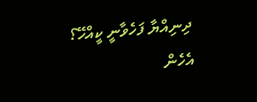ދިނިއްޔާ ފަހެވާނީ ކީއްހޭ؟
އެހެން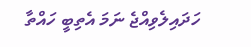ހަދައިލެވިއްޖެ ނަމަ އެތިބީ ހައްތާ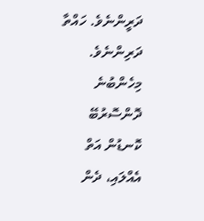ދަރީންނެވެ. ހައްތާ ދަރިންނެވެ. މިހެންބުނެ ދޮންސޮރުބޭ ކޮނޑުން އަތް އެއްލައި، ދެން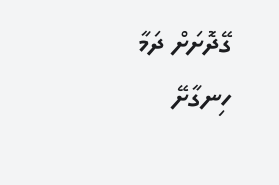ގޭދޮށަށް ދަމާ ހިނގާށޭ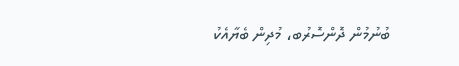ބުނުމުން ދޮންސޮރުބ، މުދިން ބެޔާއެކު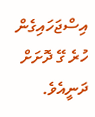އިސްޖަހައިގެން ހުރެ ގޭ ދޮށަށް ދަނީއެވެ.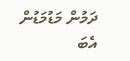ދަމުން މަޑުމަޑުން އެބަ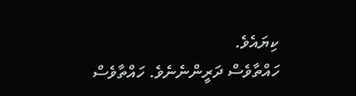ކިޔައެވެ.
ހައްތާވެސް ދަރީންނެނެވެ. ހައްތާވެސް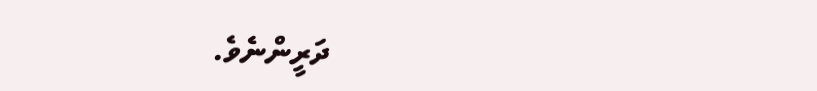ދަރީންނެވެ.